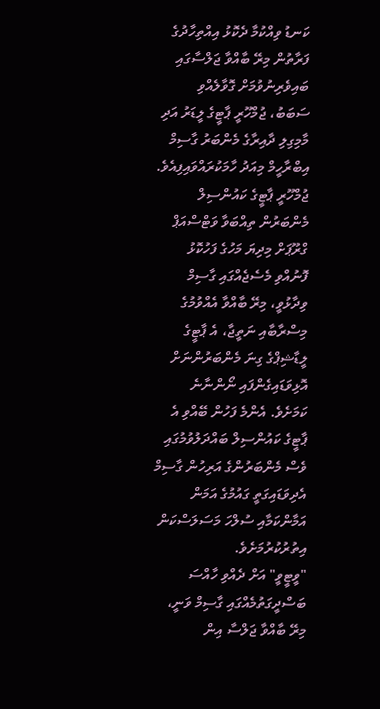ކަނޑު ވިއްކުމާ ދެކޮޅު އިއްތިހާދުގެ ފަރާތުން މިރޭ ބާއްވާ ޖަލްސާގައި ބައިވެރިނުވުމަށް ގޮވާލެއްވި ސަބަބު، ޖުމްހޫރީ ޕާޓީގެ ލީޑަރު އަދި މާމިގިލި ދާއިރާގެ މެންބަރު ގާސިމް އިބްރާހީމް މިއަދު ހާމަކުރައްވައިފިއެވެ.
ޖުމްހޫރީ ޕާޓީގެ ކައުންސިލް މެންބަރުން ތިއްބަވާ ވަޓްސްއަޕް ގްރޫޕަށް މިދިޔަ މަހުގެ ފަހުކޮޅު ފޮނުއްވި މެސެޖެއްގައި ގާސިމް ވިދާޅުވީ، މިރޭ ބާއްވާ އެއްވުމުގެ މިސްރާބާއި ނަތީޖާ، އެ ޕާޓީގެ ލީޑާޝިޕްގެ ގިނަ މެންބަރުންނަށް އޮޅިވަޑައިގެންފައި ނޯންނާނެ ކަމަށެވެ. އެންމެ ފަހުން ބޭއްވި އެ ޕާޓީގެ ކައުންސިލް ބައްދަލުވުމުގައި ވެސް މެންބަރުންގެ އަރިހުން ގާސިމް އެދިވަޑައިގަތީ ގައުމުގެ އަމަން އަމާންކަމާއި ސުލްހަ މަސަލަސްކަން އިތުރުކުރުމަށެވެ.
"ވީޓީވީ" އަށް ދެއްވި ހާއްސަ ބަސްދީގަތުމެއްގައި ގާސިމް ވަނީ، މިރޭ ބާއްވާ ޖަލްސާ އިން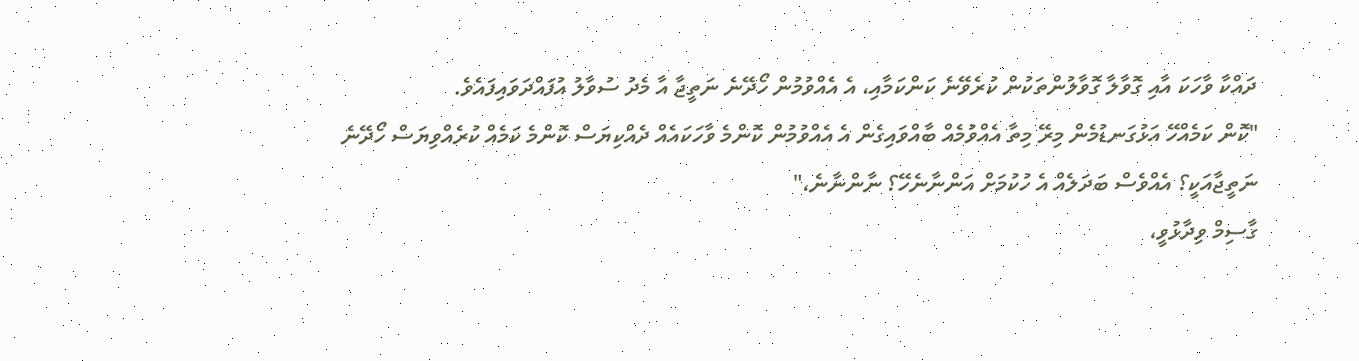ދައްކާ ވާހަކަ އާއި ގޮވާލާ ގޮވާލުންތަކުން ކުރެވޭނެ ކަންކަމާއި، އެ އެއްވުމުން ހޯދޭނެ ނަތީޖާ އާ މެދު ސުވާލު އުފައްދަވައިފައެވެ.
"ކޮން ކަމެއްހޭ އަޅުގަނޑުމެން މިރޭ މިތާ އެއްވުމެއް ބާއްވައިގެން އެ އެއްވުމުން ކޮންމެ ވާހަކައެއް ދެއްކިޔަސް ކޮންމެ ކަމެއް ކުރެއްވިޔަސް ހޯދޭނެ ނަތީޖާއަކީ؟ އެއްވެސް ބަދަލެއް އެ ހުކުމަށް އަންނާނެހޭ؟ ނާންނާނެ،"
ގާސިމް ވިދާޅުވީ،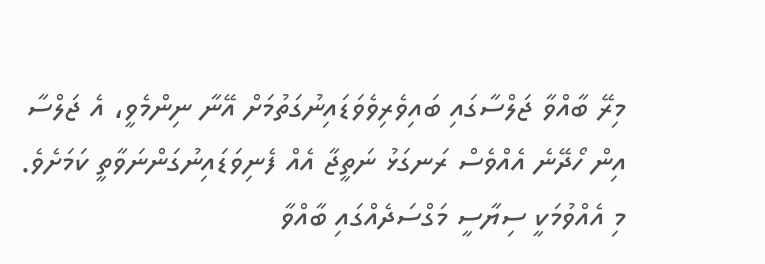މިރޭ ބާއްވާ ޖަލްސާގައި ބައިވެރިވެވަޑައިނުގަތުމަށް އޭނާ ނިންމެވީ، އެ ޖަލްސާ އިން ހޯދޭނެ އެއްވެސް ރަނގަޅު ނަތީޖާ އެއް ފެނިވަޑައިނުގަންނަވާތީ ކަމަށެވެ. މި އެއްވުމަކީ ސިޔާސީ މަގްސަދެއްގައި ބާއްވާ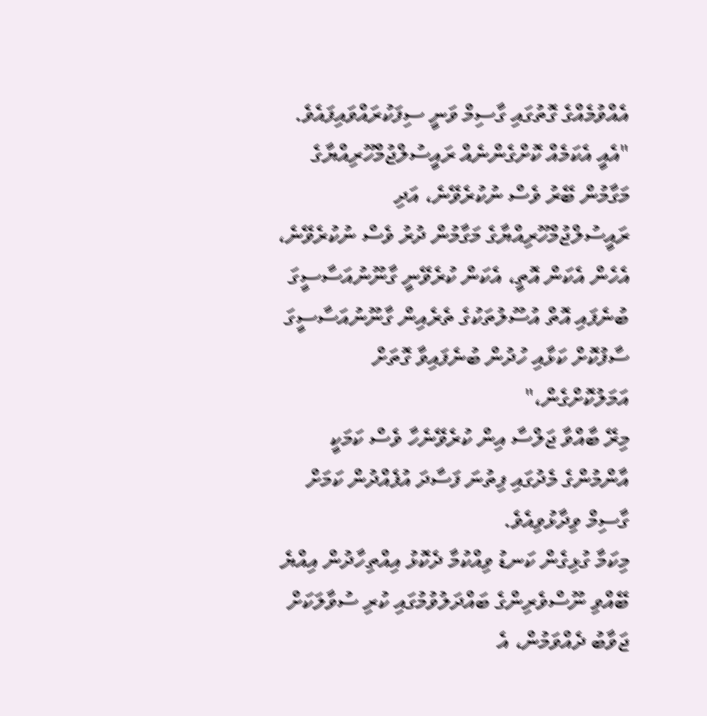އެއްވުމެއްގެ ގޮތުގައި ގާސިމް ވަނީ ސިފަކުރައްވައިފައެވެ.
"އެއީ އެކަމެއް ކޮށްގެންނެއް ރައީސުލްޖުމްހޫރިއްޔާގެ މަގާމުން ބޭރު ވެސް ނުކުރެވޭނެ، އަދި ރައީސުލްޖުމްހޫރިއްޔާގެ މަގާމުން ދުރު ވެސް ނުކުރެވޭނެ، އެހެން އެކަން އޮތީ، އެކަން ކުރެވޭނީ ގާނޫނުއަސާސީގަ ބުނެފައި އޮތް އުސޫލުތަކުގެ ތެރެއިން ގާނޫނުއަސާސީގަ ސާފުކޮށް ކަޅާއި ހުދުން ބުނެފައިވާ ގޮތަށް އަމަލުކޮށްގެން،"
މިރޭ ބާއްވާ ޖަލްސާ އިން ކުރެވޭނެހާ ވެސް ކަމަކީ އާންމުންގެ މެދުގައި ފިތުނަ ފަސާދަ އުފެއްދުން ކަމަށް ގާސިމް ވިދާޅުވިއެވެ.
މިކަމާ ގުޅިގެން ކަނޑު ވިއްކުމާ ދެކޮޅު އިއްތިހާދުން އިއްޔެ ބޭއްވި ނޫސްވެރިންގެ ބައްދަލުވުމުގައި ކުރި ސުވާލަކަށް ޖަވާބު ދެއްވަމުން، އެ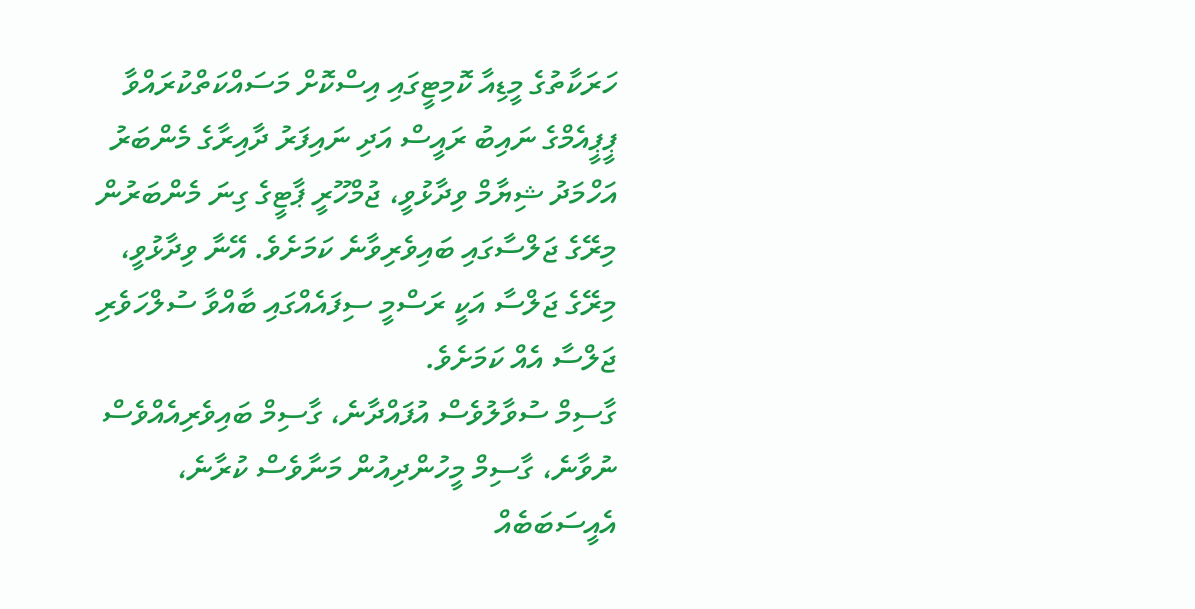ހަރަކާތުގެ މީޑިއާ ކޮމިޓީގައި އިސްކޮށް މަސައްކަތްކުރައްވާ ޕީޕީއެމްގެ ނައިބު ރައީސް އަދި ނައިފަރު ދާއިރާގެ މެންބަރު އަހްމަދު ޝިޔާމް ވިދާޅުވީ، ޖުމްހޫރީ ޕާޓީގެ ގިނަ މެންބަރުން މިރޭގެ ޖަލްސާގައި ބައިވެރިވާނެ ކަމަށެވެ. އޭނާ ވިދާޅުވީ، މިރޭގެ ޖަލްސާ އަކީ ރަސްމީ ސިފައެއްގައި ބާއްވާ ސުލްހަވެރި ޖަލްސާ އެއް ކަމަށެވެ.
ގާސިމް ސުވާލުވެސް އުފައްދާނެ، ގާސިމް ބައިވެރިއެއްވެސް ނުވާނެ، ގާސިމް މީހުންދިއުން މަނާވެސް ކުރާނެ، އެއީސަބަބެއް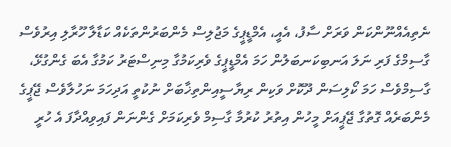ނެތިއެއްނޫންކަން ވަރަށް ސާފު، އެއީ، އެމްޑީޕީގެ މަޖުލިސް މެންބަރުންތަކެއް ކަޑާލާ ހޫރާލި އިރުވެސް ގާސިމްގެ ފަރި ނަލަ އަނބިކަނބަލުން ހަމަ އެމްޑީޕީގެ ވެރިކަމުގާ މިނިސްޓަރު ކަމުގާ އެބަ ގެންގުޅޭ، ގާސިމްވެސް ހަމަ ކޯލިސަން ދޫކޮށް ވަކިން ރިޔާސީއިންތިޚާބަށް ނުކުތީ އަދިހަމަ ނަހުލާވެސް ޖޭޕީގެ މެންބަރެއް ގޮތުގާ ޖޭޕީއަށް މީހުން އިތުރު ކުރުމާ ގާސިމް ވެރިކަމަށް ގެންނަން ފައިވިއްދާފަ އެ ހުރީ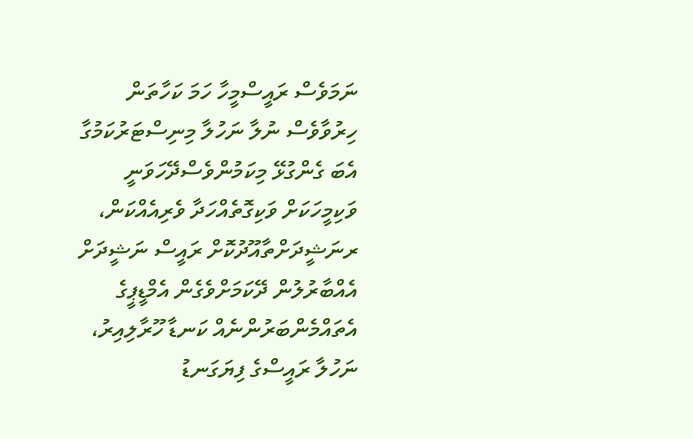ނަމަވެސް ރައީސްމީހާ ހަމަ ކަހާތަން ހިރުވާވެސް ނުލާ ނަހުލާ މިނިސްޓަރުކަމުގާ އެބަ ގެންގުޅޭ މިކަމުންވެސްދޭހަވަނީ ވަކިމީހަކަށް ވަކިގޮތެއްހަދާ ވެރިއެއްކަން، ރނަޝީދަށްތާއޫދުކޮށް ރައީސް ނަޝީދަށް އެއްބާރުލުން ދޭކަމަށްވެގެން އެމްޑީޕީގެ އެތައްމެންބަރުންނެއް ކަނޑާ ހޫރާލިއިރު، ނަހުލާ ރައީސްގެ ފިޔަގަނޑު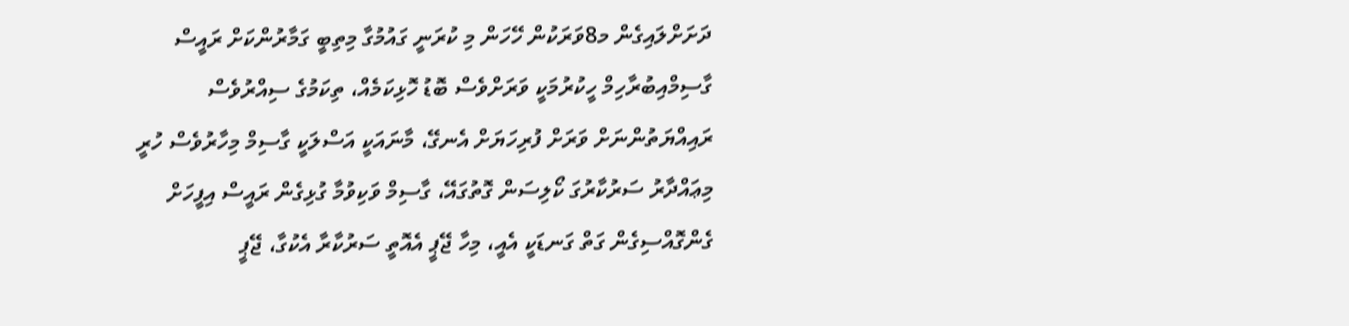ދަށަށްލައިގެން މ8ވަރަކުން ހޭހަން މި ކުރަނީ ގައުމުގާ މިތިބީ ގަމާރުންކަށް ރައީސް ގާސިމްއިބުރާހިމް ހީކުރުމަކީ ވަރަށްވެސް ބޮޑު ހޮޅިކަމެއް، ތިކަމުގެ ސިއްރުވެސް ރައިއްޔަތުންނަށް ވަރަށް ފުރިހަޔަށް އެނގޭ، މާނައަކީ އަސްލަކީ ގާސިމް މިހާރުވެސް ހުރީ މިޢައްދާރު ސަރުކާރުގަ ކޯލިސަން ގޮތުގައޭ، ގާސިމް ވަކިވުމާ ގުޅިގެން ރައީސް އިފީހަށް ގެންގޮއްސިގެން ގަތް ގަނޑަކީ އެއީ، މިހާ ޖޭޕީ އެއޮތީ ސަރުކާރާ އެކުގާ، ޖޭޕީ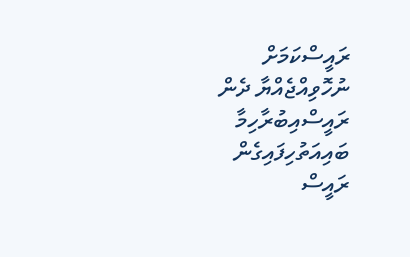ރައީސްކަމަށް ނުހޮވިއްޖެއްޔާ ދެން ރައީސްއިބުރާހިމާ ބައިއަތުހިފައިގެން ރައީސް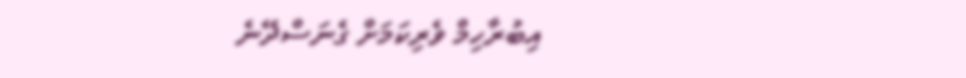އިބުރާހިމް ވެރިކަމަށް ގެނަސްދޭނެ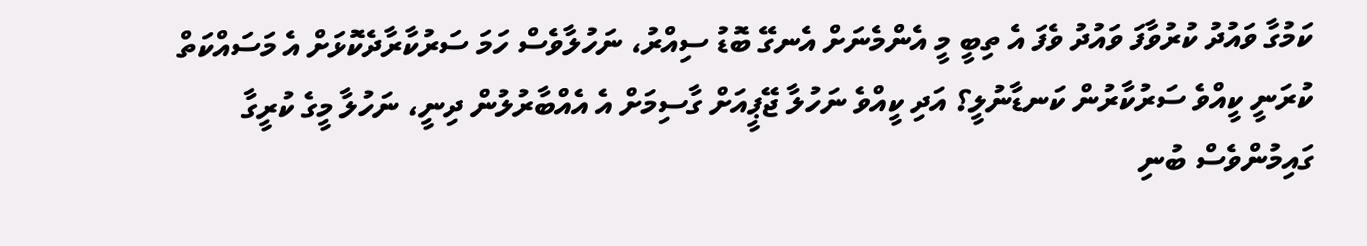ކަމުގާ ވައުދު ކުރުވާފަ ވައުދު ވެފަ އެ ތިބީ މީ އެންމެނަށް އެނގޭ ބޮޑު ސިއްރު، ނަހުލާވެސް ހަމަ ސަރުކާރާދެކޮޅަށް އެ މަސައްކަތް ކުރަނީ ކީއްވެ ސަރުކާރުން ކަނޑާނުލީ؟ އަދި ކީއްވެ ނަހުލާ ޖޭޕީއަށް ގާސިމަށް އެ އެއްބާރުލުން ދިނީ، ނަހުލާ މީގެ ކުރީގާ ގައިމުންވެސް ބުނި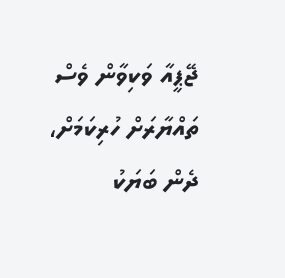ޖޭޕީއާ ވަކިވާން ވެސް ތައްޔާރަށް ހުރިކަމަށް، ދެން ބަޔަކު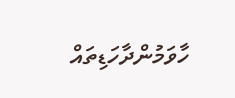ހާވަމުންދާހަޑިތައް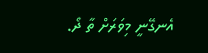އެނގޭނީ މިވަރަށް ތާ ދޯ.